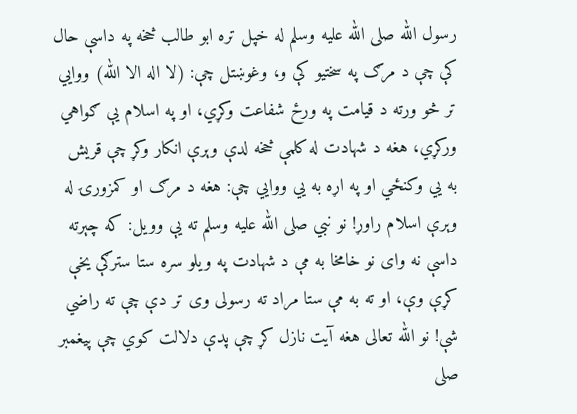رسول الله صلى الله عليه وسلم له خپل تره ابو طالب څخه په داسې حال کې چې د مرګ په سختیو کې و، وغوښتل چې: (لا اله الا الله) ووایي تر څو ورته د قيامت په ورځ شفاعت وکړي، او په اسلام یې ګواهي ورکړي، هغه د شهادت له کلمې څخه لدې وېرې انکار وکړ چې قریش به یي وکنځي او په اړه به یي ووايي چې: هغه د مرګ او کمزورۍ له وېرې اسلام راوړ! نو نبي صلی الله علیه وسلم ته یې وویل: که چېرته داسې نه وای نو خامخا به مې د شهادت په ویلو سره ستا سترګې یخې کړې وې، او ته به مې ستا مراد ته رسولی وی تر دې چې ته راضي شې! نو الله تعالی هغه آیت نازل کړ چې پدې دلالت کوي چې پیغمبر صلی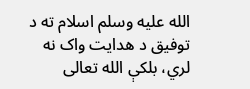الله علیه وسلم اسلام ته د توفیق د هدایت واک نه لري، بلکې الله تعالی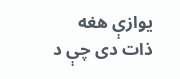یوازې هغه ذات دی چې د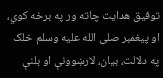توفیق هدایت چاته ور په برخه کوي، او پيغمبر صلی الله علیه وسلم خلک په دلالت، بیان، لارښوونې او بلنې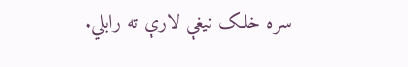سره خلک نیغې لارې ته رابلي.